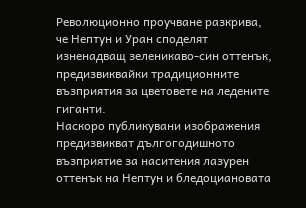Революционно проучване разкрива, че Нептун и Уран споделят изненадващ зеленикаво-син оттенък, предизвиквайки традиционните възприятия за цветовете на ледените гиганти.
Наскоро публикувани изображения предизвикват дългогодишното възприятие за наситения лазурен оттенък на Нептун и бледоциановата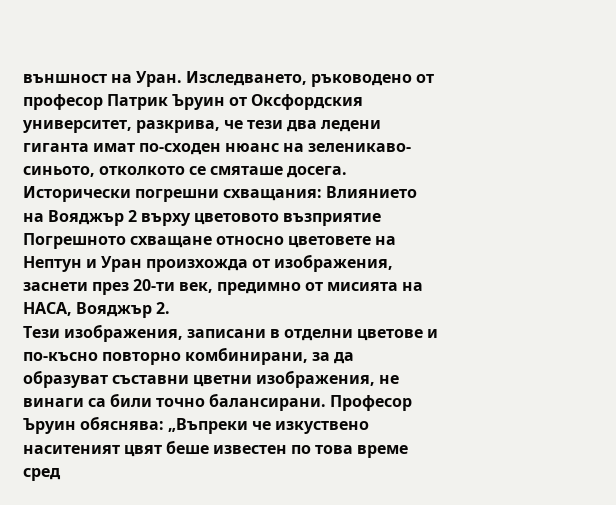външност на Уран. Изследването, ръководено от професор Патрик Ъруин от Оксфордския университет, разкрива, че тези два ледени гиганта имат по-сходен нюанс на зеленикаво-синьото, отколкото се смяташе досега.
Исторически погрешни схващания: Влиянието на Вояджър 2 върху цветовото възприятие
Погрешното схващане относно цветовете на Нептун и Уран произхожда от изображения, заснети през 20-ти век, предимно от мисията на НАСА, Вояджър 2.
Тези изображения, записани в отделни цветове и по-късно повторно комбинирани, за да образуват съставни цветни изображения, не винаги са били точно балансирани. Професор Ъруин обяснява: „Въпреки че изкуствено наситеният цвят беше известен по това време сред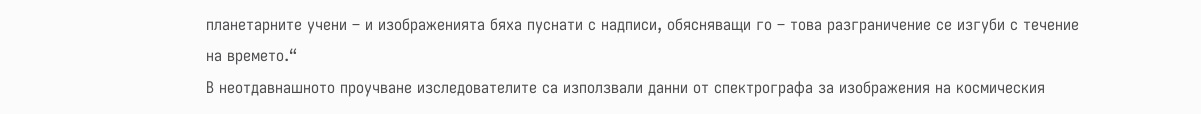планетарните учени – и изображенията бяха пуснати с надписи, обясняващи го – това разграничение се изгуби с течение на времето.“
В неотдавнашното проучване изследователите са използвали данни от спектрографа за изображения на космическия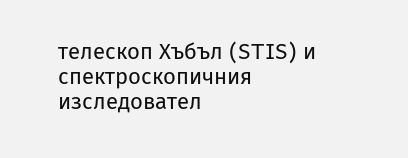телескоп Хъбъл (STIS) и спектроскопичния изследовател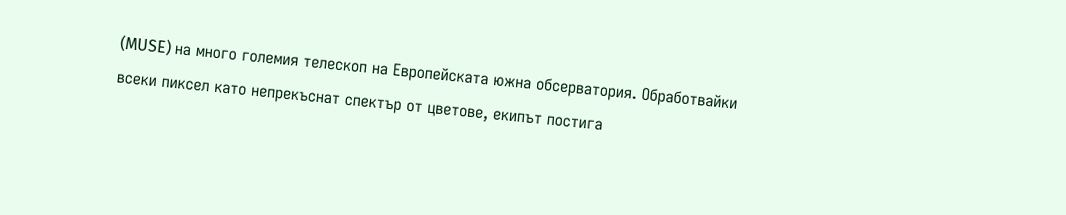(MUSE) на много големия телескоп на Европейската южна обсерватория. Обработвайки всеки пиксел като непрекъснат спектър от цветове, екипът постига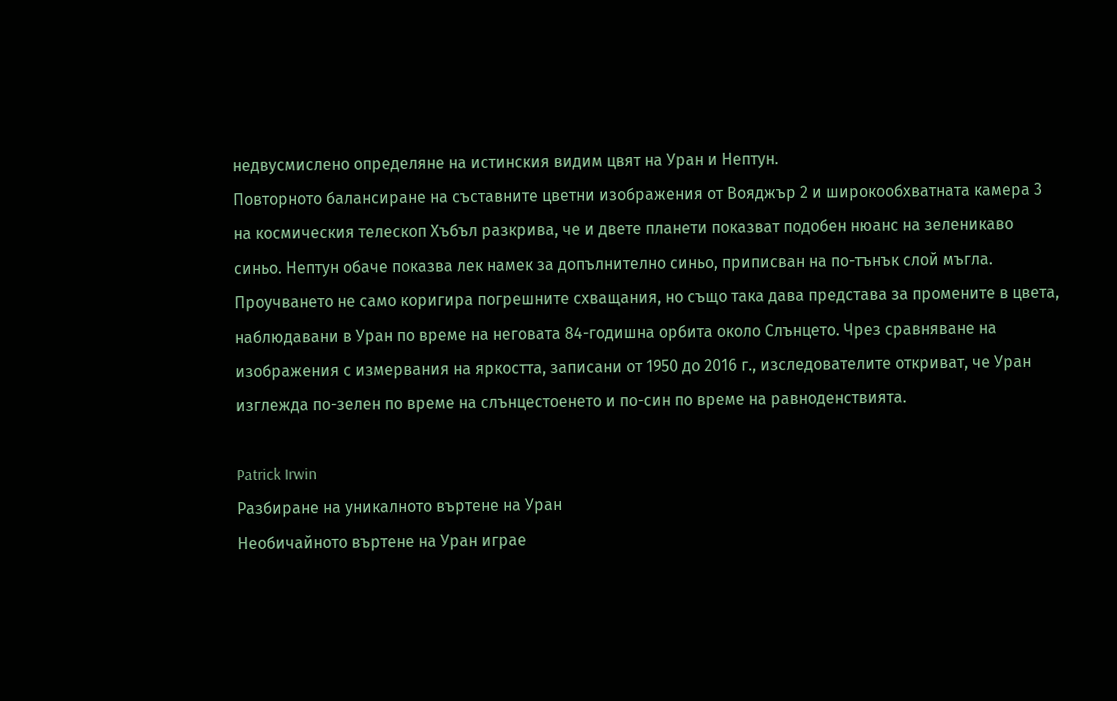недвусмислено определяне на истинския видим цвят на Уран и Нептун.
Повторното балансиране на съставните цветни изображения от Вояджър 2 и широкообхватната камера 3 на космическия телескоп Хъбъл разкрива, че и двете планети показват подобен нюанс на зеленикаво синьо. Нептун обаче показва лек намек за допълнително синьо, приписван на по-тънък слой мъгла.
Проучването не само коригира погрешните схващания, но също така дава представа за промените в цвета, наблюдавани в Уран по време на неговата 84-годишна орбита около Слънцето. Чрез сравняване на изображения с измервания на яркостта, записани от 1950 до 2016 г., изследователите откриват, че Уран изглежда по-зелен по време на слънцестоенето и по-син по време на равноденствията.

Patrick Irwin
Разбиране на уникалното въртене на Уран
Необичайното въртене на Уран играе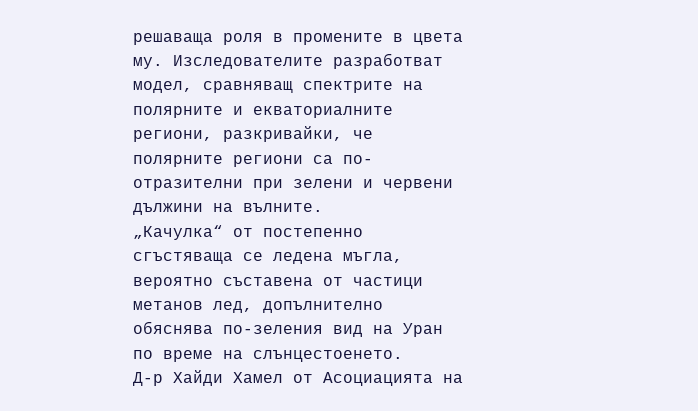решаваща роля в промените в цвета му. Изследователите разработват модел, сравняващ спектрите на полярните и екваториалните региони, разкривайки, че полярните региони са по-отразителни при зелени и червени дължини на вълните.
„Качулка“ от постепенно сгъстяваща се ледена мъгла, вероятно съставена от частици метанов лед, допълнително обяснява по-зеления вид на Уран по време на слънцестоенето.
Д-р Хайди Хамел от Асоциацията на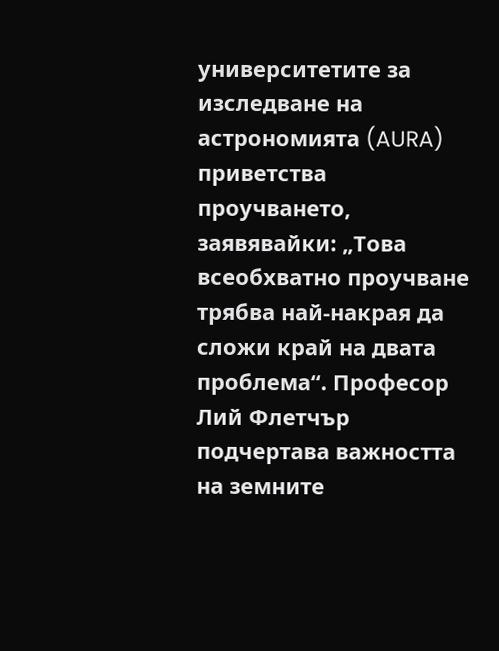университетите за изследване на астрономията (AURA) приветства проучването, заявявайки: „Това всеобхватно проучване трябва най-накрая да сложи край на двата проблема“. Професор Лий Флетчър подчертава важността на земните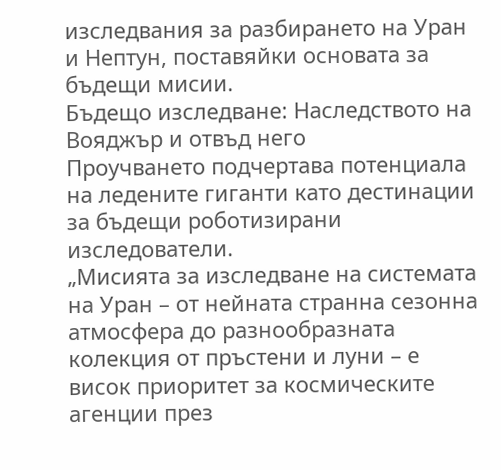изследвания за разбирането на Уран и Нептун, поставяйки основата за бъдещи мисии.
Бъдещо изследване: Наследството на Вояджър и отвъд него
Проучването подчертава потенциала на ледените гиганти като дестинации за бъдещи роботизирани изследователи.
„Мисията за изследване на системата на Уран – от нейната странна сезонна атмосфера до разнообразната колекция от пръстени и луни – е висок приоритет за космическите агенции през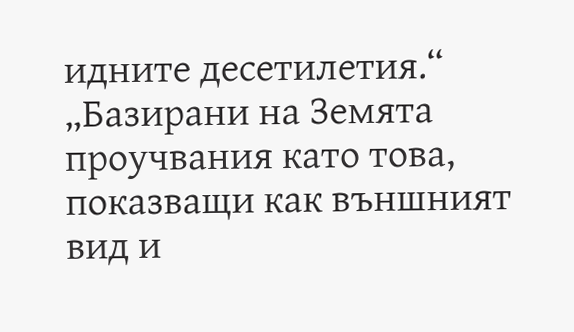идните десетилетия.“
„Базирани на Земята проучвания като това, показващи как външният вид и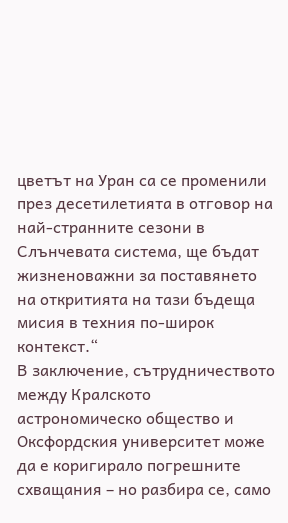цветът на Уран са се променили през десетилетията в отговор на най-странните сезони в Слънчевата система, ще бъдат жизненоважни за поставянето на откритията на тази бъдеща мисия в техния по-широк контекст.“
В заключение, сътрудничеството между Кралското астрономическо общество и Оксфордския университет може да е коригирало погрешните схващания – но разбира се, само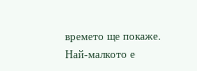времето ще покаже. Най-малкото е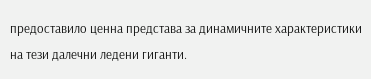предоставило ценна представа за динамичните характеристики на тези далечни ледени гиганти.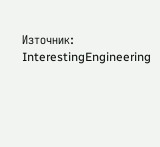Източник: InterestingEngineering